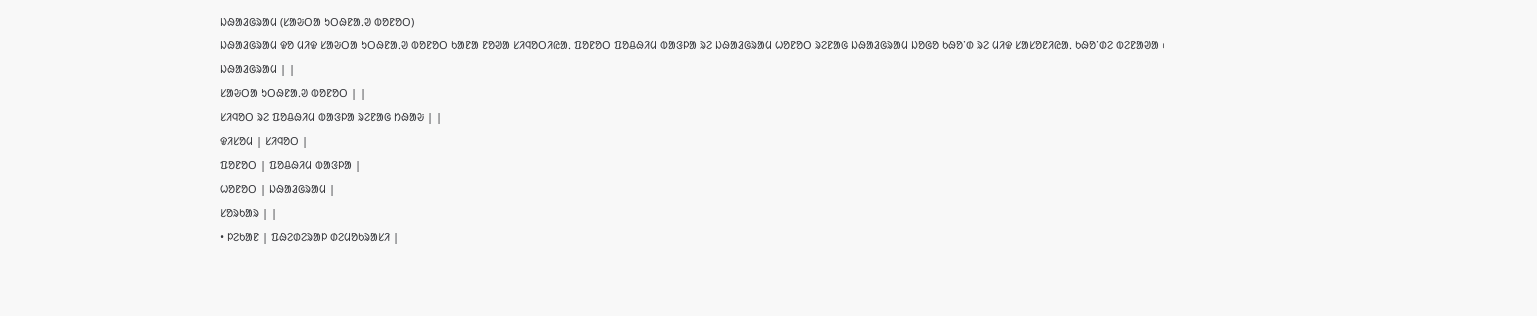ᱡᱷᱟᱲᱜᱨᱟᱢ (ᱥᱟᱶᱛᱟ ᱩᱛᱷᱱᱟᱹᱣ ᱵᱚᱱᱚᱛ)
ᱡᱷᱟᱲᱜᱨᱟᱢ ᱫᱚ ᱢᱤᱫ ᱥᱟᱶᱛᱟ ᱩᱛᱷᱱᱟᱹᱣ ᱵᱚᱱᱚᱛ ᱠᱟᱱᱟ ᱱᱚᱣᱟ ᱥᱤᱧᱚᱛᱤᱭᱟᱹ ᱯᱚᱱᱚᱛ ᱯᱚᱪᱷᱤᱢ ᱵᱟᱝᱞᱟ ᱨᱮ ᱡᱷᱟᱲᱜᱨᱟᱢ ᱦᱚᱱᱚᱛ ᱨᱮᱱᱟᱜ ᱡᱷᱟᱲᱜᱨᱟᱢ ᱡᱚᱜᱚ ᱠᱷᱚᱸᱰ ᱨᱮ ᱢᱤᱫ ᱥᱟᱥᱚᱱᱤᱭᱟᱹ ᱠᱷᱚᱸᱰᱮ ᱵᱮᱱᱟᱣᱟ ᱾
ᱡᱷᱟᱲᱜᱨᱟᱢ | |
ᱥᱟᱶᱛᱟ ᱩᱛᱷᱱᱟᱹᱣ ᱵᱚᱱᱚᱛ | |
ᱥᱤᱧᱚᱛ ᱨᱮ ᱯᱚᱪᱷᱤᱢ ᱵᱟᱝᱞᱟ ᱨᱮᱱᱟᱜ ᱴᱷᱟᱶ | |
ᱫᱤᱥᱚᱢ | ᱥᱤᱧᱚᱛ |
ᱯᱚᱱᱚᱛ | ᱯᱚᱪᱷᱤᱢ ᱵᱟᱝᱞᱟ |
ᱦᱚᱱᱚᱛ | ᱡᱷᱟᱲᱜᱨᱟᱢ |
ᱥᱚᱨᱠᱟᱨ | |
• ᱞᱮᱠᱟᱱ | ᱯᱷᱮᱰᱮᱨᱟᱞ ᱰᱮᱢᱚᱠᱨᱟᱥᱤ |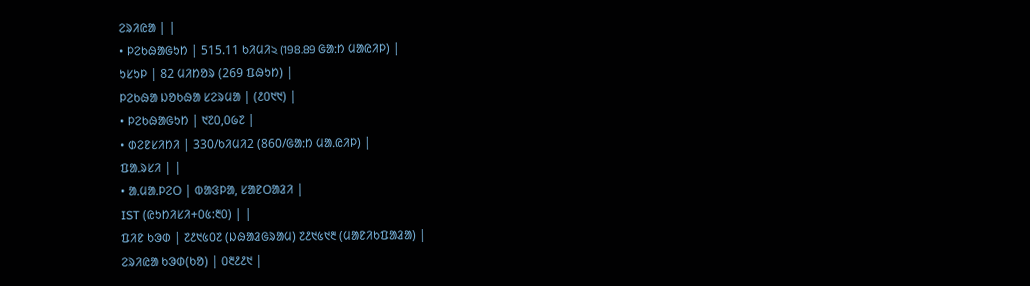ᱮᱨᱤᱭᱟ | |
• ᱞᱮᱠᱷᱟᱜᱩᱴ | 515.11 ᱠᱤᱢᱤ২ (198.89 ᱜᱟᱺᱴ ᱢᱟᱭᱤᱞ) |
ᱩᱥᱩᱞ | 82 ᱢᱤᱴᱚᱨ (269 ᱯᱷᱩᱴ) |
ᱞᱮᱠᱷᱟ ᱡᱚᱠᱷᱟ ᱥᱮᱨᱢᱟ | (᱒᱐᱑᱑) |
• ᱞᱮᱠᱷᱟᱜᱩᱴ | ᱑᱗᱐,᱐᱙᱗ |
• ᱰᱮᱱᱥᱤᱴᱤ | 330/ᱠᱤᱢᱤ2 (860/ᱜᱟᱺᱴ ᱢᱟᱹᱭᱤᱞ) |
ᱯᱟᱹᱨᱥᱤ | |
• ᱟᱹᱢᱟᱹᱞᱮᱛ | ᱵᱟᱝᱞᱟ, ᱥᱟᱱᱛᱟᱲᱤ |
IST (ᱭᱩᱴᱤᱥᱤ+᱐᱕:᱓᱐) | |
ᱯᱤᱱ ᱠᱳᱰ | ᱗᱒᱑᱕᱐᱗ (ᱡᱷᱟᱲᱜᱨᱟᱢ) ᱗᱒᱑᱕᱑᱓ (ᱢᱟᱱᱤᱠᱯᱟᱲᱟ) |
ᱮᱨᱤᱭᱟ ᱠᱳᱰ(ᱠᱚ) | ᱐᱓᱒᱒᱑ |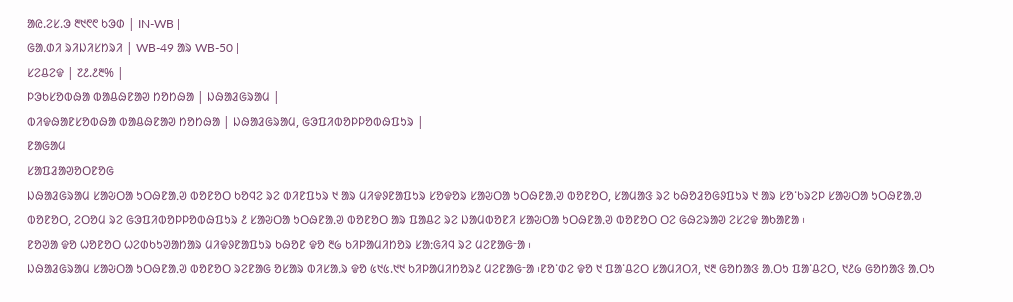ᱟᱭ.ᱮᱥ.ᱳ ᱓᱑᱖᱖ ᱠᱳᱰ | IN-WB |
ᱜᱟᱹᱰᱤ ᱨᱤᱡᱤᱥᱴᱨᱤ | WB-49 ᱟᱨ WB-50 |
ᱥᱮᱪᱮᱫ | ᱗᱒.᱒᱓% |
ᱞᱳᱠᱥᱚᱵᱷᱟ ᱵᱟᱪᱷᱱᱟᱣ ᱴᱚᱴᱷᱟ | ᱡᱷᱟᱲᱜᱨᱟᱢ |
ᱵᱤᱫᱷᱟᱱᱥᱚᱵᱷᱟ ᱵᱟᱪᱷᱱᱟᱣ ᱴᱚᱴᱷᱟ | ᱡᱷᱟᱲᱜᱨᱟᱢ, ᱜᱳᱯᱤᱵᱚᱞᱞᱚᱵᱷᱯᱩᱨ |
ᱱᱟᱜᱟᱢ
ᱥᱟᱯᱲᱟᱣᱚᱛᱱᱚᱜ
ᱡᱷᱟᱲᱜᱨᱟᱢ ᱥᱟᱶᱛᱟ ᱩᱛᱷᱱᱟᱹᱣ ᱵᱚᱱᱚᱛ ᱠᱚᱧᱮ ᱨᱮ ᱵᱤᱱᱯᱩᱨ ᱑ ᱟᱨ ᱢᱤᱫᱽᱱᱟᱯᱩᱨ ᱥᱚᱫᱚᱨ ᱥᱟᱶᱛᱟ ᱩᱛᱷᱱᱟᱹᱣ ᱵᱚᱱᱚᱛ, ᱥᱟᱢᱟᱝ ᱨᱮ ᱠᱷᱚᱲᱚᱜᱽᱯᱩᱨ ᱑ ᱟᱨ ᱥᱚᱸᱠᱨᱮᱞ ᱥᱟᱶᱛᱟ ᱩᱛᱷᱱᱟᱹᱣ ᱵᱚᱱᱚᱛ, ᱮᱛᱚᱢ ᱨᱮ ᱜᱳᱯᱤᱵᱚᱞᱞᱚᱵᱷᱯᱩᱨ ᱒ ᱥᱟᱶᱛᱟ ᱩᱛᱷᱱᱟᱹᱣ ᱵᱚᱱᱚᱛ ᱟᱨ ᱯᱟᱪᱮ ᱨᱮ ᱡᱟᱢᱵᱚᱱᱤ ᱥᱟᱶᱛᱟ ᱩᱛᱷᱱᱟᱹᱣ ᱵᱚᱱᱚᱛ ᱛᱮ ᱜᱷᱮᱨᱟᱣ ᱮᱥᱮᱫ ᱟᱠᱟᱱᱟ ᱾
ᱱᱚᱣᱟ ᱫᱚ ᱦᱚᱱᱚᱛ ᱦᱮᱰᱠᱩᱣᱟᱴᱟᱨ ᱢᱤᱫᱽᱱᱟᱯᱩᱨ ᱠᱷᱚᱱ ᱫᱚ ᱓᱙ ᱠᱤᱞᱟᱢᱤᱴᱚᱨ ᱥᱟᱺᱜᱤᱧ ᱨᱮ ᱢᱮᱱᱟᱜᱼᱟ ᱾
ᱡᱷᱟᱲᱜᱨᱟᱢ ᱥᱟᱶᱛᱟ ᱩᱛᱷᱱᱟᱹᱣ ᱵᱚᱱᱚᱛ ᱨᱮᱱᱟᱜ ᱚᱥᱟᱨ ᱵᱤᱥᱟᱹᱨ ᱫᱚ ᱕᱑᱕.᱑᱑ ᱠᱤᱞᱟᱢᱤᱴᱚᱨ᱒ ᱢᱮᱱᱟᱜᱼᱟ ᱾ᱱᱚᱸᱰᱮ ᱫᱚ ᱑ ᱯᱟᱸᱪᱮᱛ ᱥᱟᱢᱤᱛᱤ, ᱑᱓ ᱜᱚᱴᱟᱝ ᱟᱹᱛᱩ ᱯᱟᱸᱪᱮᱛ, ᱑᱒᱙ ᱜᱚᱴᱟᱝ ᱟᱹᱛᱩ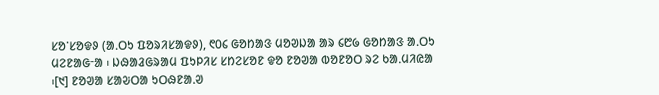ᱥᱚᱸᱥᱚᱫᱽ (ᱟᱹᱛᱩ ᱯᱚᱨᱤᱥᱟᱫᱽ), ᱖᱐᱔ ᱜᱚᱴᱟᱝ ᱢᱚᱣᱡᱟ ᱟᱨ ᱔᱘᱙ ᱜᱚᱴᱟᱝ ᱟᱹᱛᱩ ᱢᱮᱱᱟᱜᱼᱟ ᱾ ᱡᱷᱟᱲᱜᱨᱟᱢ ᱯᱩᱞᱤᱥ ᱥᱴᱮᱥᱚᱱ ᱫᱚ ᱱᱚᱣᱟ ᱵᱚᱱᱚᱛ ᱨᱮ ᱠᱟᱹᱢᱤᱭᱟ ᱾[᱑] ᱱᱚᱣᱟ ᱥᱟᱶᱛᱟ ᱩᱛᱷᱱᱟᱹᱣ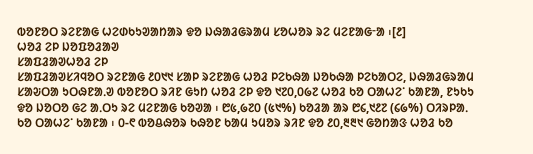ᱵᱚᱱᱚᱛ ᱨᱮᱱᱟᱜ ᱦᱮᱰᱠᱩᱣᱟᱴᱟᱨ ᱫᱚ ᱡᱷᱟᱲᱜᱨᱟᱢ ᱥᱚᱦᱚᱨ ᱨᱮ ᱢᱮᱱᱟᱜᱼᱟ ᱾[᱒]
ᱦᱚᱲ ᱮᱞ ᱡᱚᱯᱚᱲᱟᱣ
ᱥᱟᱯᱲᱟᱣᱦᱚᱲ ᱮᱞ
ᱥᱟᱯᱲᱟᱣᱥᱤᱧᱚᱛ ᱨᱮᱱᱟᱜ ᱒᱐᱑᱑ ᱥᱟᱞ ᱨᱮᱱᱟᱜ ᱦᱚᱲ ᱞᱮᱠᱷᱟ ᱡᱚᱠᱷᱟ ᱞᱮᱠᱟᱛᱮ, ᱡᱷᱟᱲᱜᱨᱟᱢ ᱥᱟᱶᱛᱟ ᱩᱛᱷᱱᱟᱹᱣ ᱵᱚᱱᱚᱛ ᱨᱤᱱ ᱜᱩᱴ ᱦᱚᱲ ᱮᱞ ᱫᱚ ᱑᱗᱐,᱐᱙᱗ ᱦᱚᱲ ᱠᱚ ᱛᱟᱦᱮᱸ ᱠᱟᱱᱟ, ᱱᱩᱠᱩ ᱫᱚ ᱡᱚᱛᱚ ᱜᱮ ᱟᱹᱛᱩ ᱨᱮ ᱢᱮᱱᱟᱜ ᱠᱚᱣᱟ ᱾ ᱘᱕,᱙᱗᱐ (᱕᱑%) ᱠᱚᱲᱟ ᱟᱨ ᱘᱔,᱑᱒᱗ (᱔᱙%) ᱛᱤᱨᱞᱟᱹ ᱠᱚ ᱛᱟᱦᱮᱸ ᱠᱟᱱᱟ ᱾ ᱐-᱖ ᱵᱚᱪᱷᱚᱨ ᱠᱷᱚᱱ ᱠᱟᱢ ᱩᱢᱚᱨ ᱨᱤᱱ ᱫᱚ ᱒᱐,᱓᱓᱑ ᱜᱚᱴᱟᱝ ᱦᱚᱲ ᱠᱚ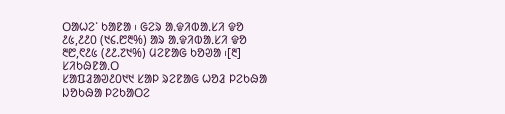ᱛᱟᱦᱮᱸ ᱠᱟᱱᱟ ᱾ ᱜᱮᱨ ᱟᱹᱫᱤᱵᱟᱹᱥᱤ ᱫᱚ ᱒᱕,᱒᱒᱐ (᱑᱔.᱘᱓%) ᱟᱨ ᱟᱹᱫᱤᱵᱟᱹᱥᱤ ᱫᱚ ᱓᱘,᱖᱒᱕ (᱒᱒.᱗᱑%) ᱢᱮᱱᱟᱜ ᱠᱚᱣᱟ ᱾[᱓]
ᱥᱤᱠᱷᱱᱟᱹᱛ
ᱥᱟᱯᱲᱟᱣ᱒᱐᱑᱑ ᱥᱟᱞ ᱨᱮᱱᱟᱜ ᱦᱚᱲ ᱞᱮᱠᱷᱟ ᱡᱚᱠᱷᱟ ᱞᱮᱠᱟᱛᱮ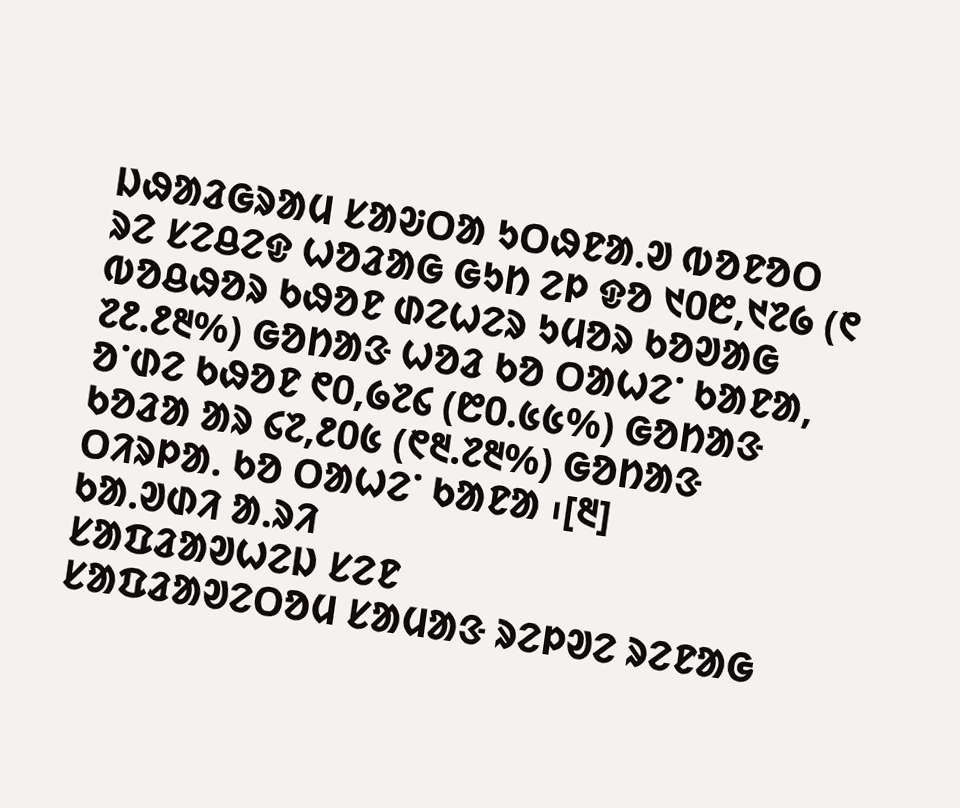ᱡᱷᱟᱲᱜᱨᱟᱢ ᱥᱟᱶᱛᱟ ᱩᱛᱷᱱᱟᱹᱣ ᱵᱚᱱᱚᱛ ᱨᱮ ᱥᱮᱪᱮᱫ ᱦᱚᱲᱟᱜ ᱜᱩᱴ ᱮᱞ ᱫᱚ ᱑᱐᱘,᱑᱗᱙ (᱖ ᱵᱚᱪᱷᱚᱨ ᱠᱷᱚᱱ ᱰᱮᱦᱮᱨ ᱩᱢᱚᱨ ᱠᱚᱣᱟᱜ ᱗᱒.᱒᱓%) ᱜᱚᱴᱟᱝ ᱦᱚᱲ ᱠᱚ ᱛᱟᱦᱮᱸ ᱠᱟᱱᱟ, ᱚᱸᱰᱮ ᱠᱷᱚᱱ ᱖᱐,᱙᱗᱔ (᱘᱐.᱕᱕%) ᱜᱚᱴᱟᱝ ᱠᱚᱲᱟ ᱟᱨ ᱔᱗,᱒᱐᱕ (᱖᱓.᱗᱓%) ᱜᱚᱴᱟᱝ ᱛᱤᱨᱞᱟᱹ ᱠᱚ ᱛᱟᱦᱮᱸ ᱠᱟᱱᱟ ᱾[᱓]
ᱠᱟᱹᱣᱰᱤ ᱟᱹᱨᱤ
ᱥᱟᱯᱲᱟᱣᱦᱮᱡ ᱥᱮᱱ
ᱥᱟᱯᱲᱟᱣᱮᱛᱚᱢ ᱥᱟᱢᱟᱝ ᱨᱮᱞᱣᱮ ᱨᱮᱱᱟᱜ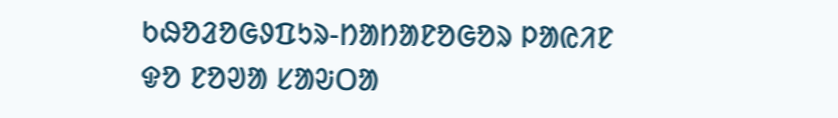ᱠᱷᱚᱲᱚᱜᱽᱯᱩᱨ-ᱴᱟᱴᱟᱱᱚᱜᱚᱨ ᱞᱟᱭᱤᱱ ᱫᱚ ᱱᱚᱣᱟ ᱥᱟᱶᱛᱟ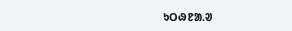ᱩᱛᱷᱱᱟᱹᱣ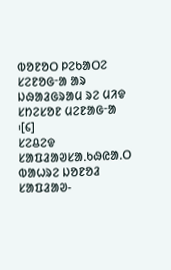ᱵᱚᱱᱚᱛ ᱞᱮᱠᱟᱛᱮ ᱥᱮᱱᱚᱜᱼᱟ ᱟᱨ ᱡᱷᱟᱲᱜᱨᱟᱢ ᱨᱮ ᱢᱤᱫ ᱥᱴᱮᱥᱚᱱ ᱢᱮᱱᱟᱜᱼᱟ ᱾[᱔]
ᱥᱮᱪᱮᱫ
ᱥᱟᱯᱲᱟᱣᱥᱟᱹᱠᱷᱭᱟᱹᱛ
ᱵᱟᱦᱨᱮ ᱡᱚᱱᱚᱲ
ᱥᱟᱯᱲᱟᱣ-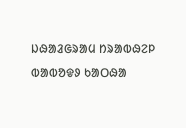ᱡᱷᱟᱲᱜᱨᱟᱢ ᱴᱨᱟᱵᱷᱮᱞ ᱵᱟᱵᱚᱫᱽ ᱠᱟᱛᱷᱟ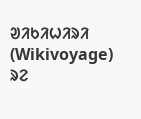ᱣᱤᱠᱤᱦᱤᱨᱤ (Wikivoyage) ᱨᱮ